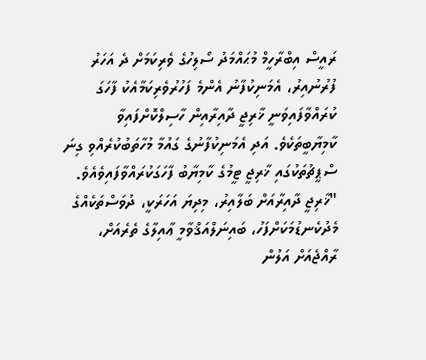ރައީސް އިބްރާހީމް މުޙައްމަދު ސޯލިހުގެ ވެރިކަމަށް ދެ އަހަރު ފުރުނުއިރު، އެމަނިކުފާނު އެންމެ ފަހުރުވެރިކަމާއެކު ފާހަގަ ކުރައްވާފައިވަނީ ޚާރިޖީ ދާއިރާއިން ހާސިލްކޮށްފައިވާ ކާމިޔާބީތަކެވެ. އަދި އެމަނިކުފާނުގެ ގައުމާ މުހާތަބުކުރެއްވި ގިނަ ސްޕީޗުތަކުގައި ޚާރިޖީ ޓީމުގެ ކާމިޔާބު ފާހަގަކުރައްވާފައިވެއެވެ.
"ޚާރިޖީ ދާއިރާއަށް ބަލާއިރު، މިދިޔަ އަހަރަކީ، ދުވަސްތަކެއްގެ މެދުކެނޑުމަކަށްފަހު، ބައިނަލްއަޤްވާމީ ޢާއިލާގެ ތެރެއަށް، ރާއްޖެއަށް އަލުން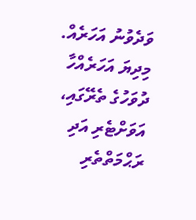ވަދެވުނު އަހަރެއް. މިދިޔަ އަހަރެއްހާ ދުވަހުގެ ތެރޭގައި، އަވަށްޓެރި އަދި ރަޙްމަތްތެރި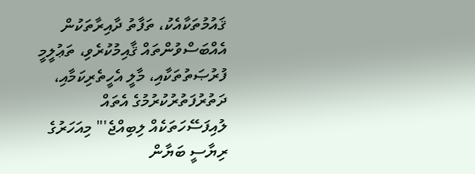ޤައުމުތަކާއެކު، ތަފާތު ދާއިރާތަކުން އެއްބަސްވުންތައް ޤާއިމުކުރެވި، ތަޢުލީމީ ފުރުޞަތުތަކާއި، މާލީ އެހީތެރިކަމާއި، ދަތުރުފަތުރުކުރުމުގެ އެތައް ލުއިފަސޭހަތަކެއް ލިބިއްޖެ'" މިއަހަރުގެ ރިޔާސީ ބަޔާން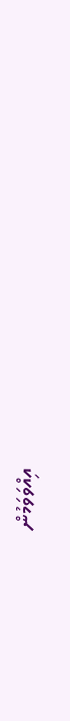އިއްވަވަމުން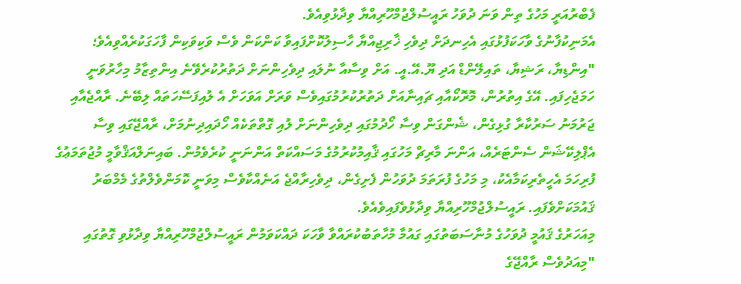ފެބްރުއަރީ މަހުގެ ތިން ވަނަ ދުވަހު ރައީސުލްޖުމްހޫރިއްޔާ ވިދާޅުވިއެވެ.
އެމަނިކުފާނުގެ ވާހަކަފުޅުގައި އެހިނދަށް ދިވެހި ޚާރިޖިއްޔާ ހާސިލުކޮށްފައިވާ ކަންކަން ވެސް ވަކިވަކިން ފާހަގަކުރެއްވިއެވެ؛ "އިންޑިޔާ، ރަޝިޔާ، ތައިލޭންޑް އަދި ޔޫ.އޭ.އީ. އަށް ވިސާއާ ނުލައި ދިވެހިންނަށް ދަތުރުކުރެވޭނެ އިންތިޒާމު މިހާރުވަނީ ހަމަޖެހިފައި. އޭގެ އިތުރުން، މޮރޮކޯއާއި ޗައިނާއަށް ދަތުރުކުރުމުގައިވެސް ވަރަށް އަވަހަށް އެ ލުއިފަސޭހަތައް ލިބޭނެ. ރާއްޖެއާއި ޖަރުމަނު ސަރުކާރާ ގުޅިގެން، ޝެންގަން ވިސާ ހޯދުމުގައި ދިވެހިންނަށް ލުއި ގޮތްތަކެއް ހޯދައިދިނުމަށް، ރާއްޖޭގައި ވިސާ އެޕްލިކޭޝަން ސެންޓަރެއް، އަންނަ މާރިޗް މަހުގައި ޤާއިމުކުރުމުގެ މަސައްކަތް އަންނަނީ ކުރެވެމުން. ބައިނަލްއަޤްވާމީ މުޖުތަމަޢުގެ ފުރިހަމަ އެހީތެރިކަމާއެކު، މި މަހުގެ ފުރަތަމަ ދުވަހުން ފެށިގެން، ދިވެހިރާއްޖެ އަނެއްކާވެސް މިވަނީ ކޮމަންވެލްތުގެ މެމްބަރު ޤައުމަކަށްވެފައި. ރައީސުލްޖުމްހޫރިއްޔާ ވިދާޅުވެފައިވެއެވެ.
މިއަހަރުގެ ޤައުމީ ދުވަހުގެ މުނާސަބަތުގައި ގައުމާ މުހާތަބުކުރައްވާ ވާހަކަ ދައްކަވަމުން ރައީސުލްޖުމްހޫރިއްޔާ ވިދާޅުވި ގޮތުގައި "މިއަދުވެސް ރާއްޖޭގެ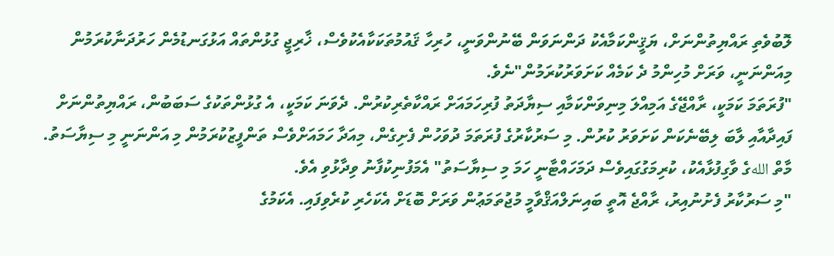ލޮބުވެތި ރައްޔިތުންނަށް، ޔަޤީންކަމާއެކު ދަންނަވަން ބޭނުންވަނީ، ހުރިހާ ޤައުމުތަކަކާއެކުވެސް، ޚާރިޖީ ގުޅުންތައް އަޅުގަނޑުމެން ހަރުދަނާކުރަމުން މިއަންނަނީ، ވަރަށް މުހިންމު ދެ ކަމެއް ކަށަވަރުކުރަމުން"ނެވެ.
"ފުރަތަމަ ކަމަކީ، ރާއްޖޭގެ އަމިއްލަ މިނިވަންކަމާއި ސިޔާދަތު ފުރިހަމައަށް ރައްކާތެރިކުރުން. ދެވަނަ ކަމަކީ، އެ ގުޅުންތަކުގެ ސަބަބުން، ރައްޔިތުންނަށް ފައިދާއާއި ލާބަ ލިބޭނެކަން ކަށަވަރު ކުރުން. މި ސަރުކާރުގެ ފުރަތަމަ ދުވަހުން ފެށިގެން، މިއަދާ ހަމައަށްވެސް ތަންފީޒުކުރަމުން މި އަންނަނީ މި ސިޔާސަތު. މާތް اللهގެ ވާގިފުޅާއެކު، ކުރިމަގުގައިވެސް ދަމަހައްޓާނީ ހަމަ މި ސިޔާސަތު" އެމަފުނިކުފާނު ވިދާޅުވި އެވެ.
"މި ސަރުކާރު ފެށުނުއިރު، ރާއްޖެ އޮތީ ބައިނަލްއަޤްވާމީ މުޖުތަމަޢުން ވަރަށް ބޮޑަށް އެކަހެރި ކުރެވިފައި. އެކަމުގެ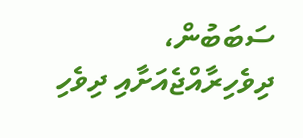ސަބަބުން، ދިވެހިރާއްޖެއަށާއި ދިވެހި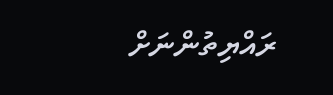ރައްޔިތުންނަށް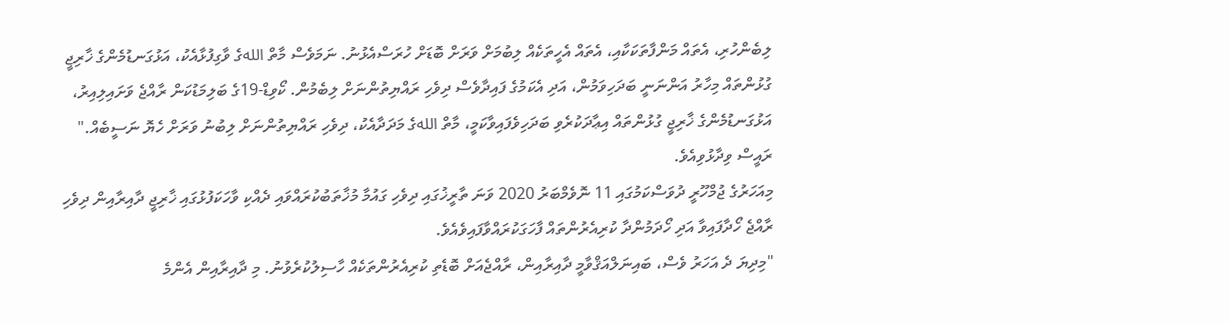ލިބެންހުރި، އެތައް މަންފާތަކަކާއި، އެތައް އެހީތަކެއް ލިބުމަށް ވަރަށް ބޮޑަށް ހުރަސްއެޅުނު. ނަމަވެސް މާތް اللهގެ ވާގިފުޅާއެކު، އަޅުގަނޑުމެންގެ ޚާރިޖީ ގުޅުންތައް މިހާރު އަންނަނީ ބަދަހިވަމުން، އަދި އެކަމުގެ ފައިދާވެސް ދިވެހި ރައްޔިތުންނަށް ލިބެމުން. ކޯވިޑް-19ގެ ބަލިމަޑުކަން ރާއްޖެ ވަށައިލިއިރު، އަޅުގަނޑުމެންގެ ޚާރިޖީ ގުޅުންތައް އިޢާދަކުރެވި ބަދަހިވެފައިވާކަމީ، މާތް اللهގެ މަދަދާއެކު، ދިވެހި ރައްޔިތުންނަށް ލިބުނު ވަރަށް ހެޔޮ ނަސީބެއް." ރައީސް ވިދާޅުވިއެވެ.
މިއަހަރުގެ ޖުމްހޫރީ ދުވަސްކަމުގައި 11 ނޮވެމްބަރު 2020 ވަނަ ތާރީޚުގައި ދިވެހި ގައުމާ މުޚާތަބުކުރައްވައި ދެއްކި ވާހަކަފުޅުގައި ޚާރިޖީ ދާއިރާއިން ދިވެހި ރާއްޖެ ހޯދާފައިވާ އަދި ހޯދަމުންދާ ކުރިއެރުންތައް ފާހަގަކުރައްވާފައިވެއެވެ.
"މިދިޔަ ދެ އަހަރު ވެސް، ބައިނަލްއަޤްވާމީ ދާއިރާއިން، ރާއްޖެއަށް ބޮޑެތި ކުރިއެރުންތަކެއް ހާސިލުކުރެވުނު. މި ދާއިރާއިން އެންމެ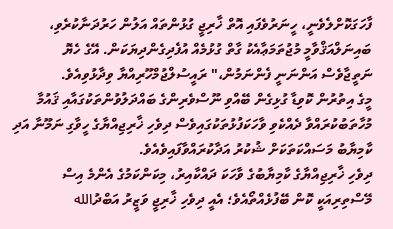ފާހަގަކޮށްލެވެނީ، ހީނަރުވެފައި އޮތް ޚާރިޖީ ގުޅުންތައް އަލުން ހަރުދަނާކުރެވި، ބައިނަލްއަޤްވާމީ މުޖުތަމަޢާއެކު ގާތް ގުޅުމެއް އުފެދިގެންދިޔަކަން. އޭގެ ހެޔޮ ނަތީޖާވެސް އަންނަނީ ފެންނަމުން،" ރައީސުލްޖުމްހޫރިއްޔާ ވިދާޅުވިއެވެ.
މީގެ އިތުރުން ކޮވިޑާ ގުޅިގެން ބޭއްވި ނޫސްވެރިންގެ ބައްދަލުވުންތަކުގައާއި ޤައުމާ މުހާތަބުކުރައްވާ ދެއްކެވި ވާހަކަފުޅުތަކުގައިވެސް ދިވެހި ޚާރިޖިއްޔާގެ ހީވާގި ނަމޫނާ އަދި ކާމިޔާބު މަސައްކަތަކަށް ޝުކުރު އަދާކުރައްވާފައިވެއެވެ.
ދިވެހި ޚާރިޖިއްޔާގެ ކާމިޔާބުގެ ވާހަކަ ދައްކާއިރު، މިކަންކަމުގެ އެންމެ އިސް މޭސްތިރިއަކީ ކޮން ބޭފުޅެއްތޯއެވެ؛ އެއީ ދިވެހި ޚާރިޖީ ވަޒީރު އަބްދުالله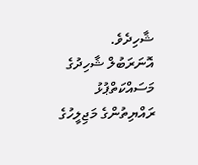ޝާހިދެވެ.
އޮނަރަބުލް ޝާހިދުގެ މަސައްކަތްޕުޅު ރައްޔިތުންގެ މަޖިލީހުގެ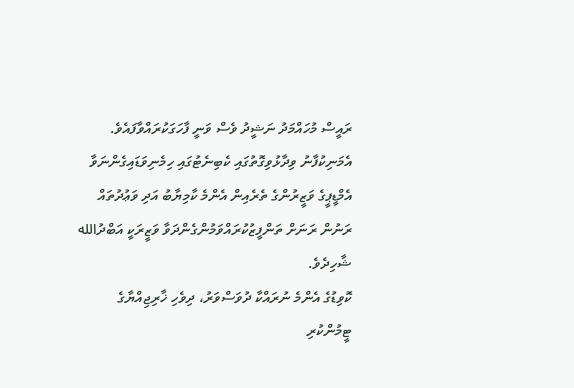ރައީސް މުހައްމަދު ނަޝީދު ވެސް ވަނީ ފާހަގަކުރައްވާފައެވެ. އެމަނިކުފާނު ވިދާޅުވިގޮތުގައި ކެބިނެޓުގައި ހިމެނިވަޑައިގެންނަވާ އެމްޑީޕީގެ ވަޒީރުންގެ ތެރެއިން އެންމެ ކާމިޔާބު އަދި ވަޢުދުތައް ރަނުން ރަނަށް ތަންފީޒުކުރައްވަމުންގެންދަވާ ވަޒީރަކީ އަބްދުالله ޝާހިދެވެ.
ކޮވިޑުގެ އެންމެ ނުރައްކާ ދުވަސްވަރު، ދިވެހި ޚާރިޖިއްޔާގެ ޓީމުންކުރި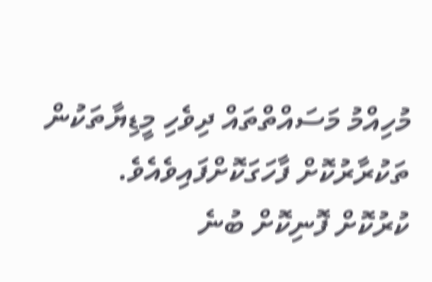މުހިއްމު މަސައްތްތައް ދިވެހި މީޑިޔާތަކުން ތަކުރާރުކޮށް ފާހަގަކޮށްފައިވެއެވެ.
ކުރުކޮށް ފޮނިކޮށް ބުނެ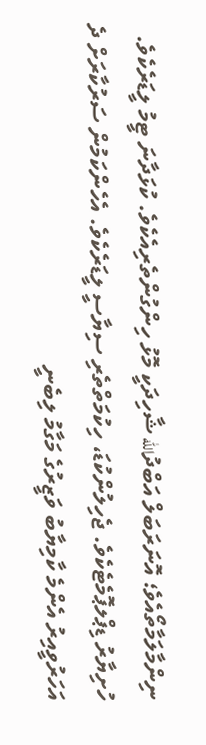ނިންމާލަމާތޯއެވެ؛ އޮނަރަބަލް އަބްދުالله ޝާހިދަކީ މޮޅު ހިންގުންތެރިއެކެވެ. ކުޅަދާނަ ޓީމު ލީޑަރެކެވެ. ހުށިޔާރު ޑިޕްލޕޮމެޓެކެވެ. ޖެހިލުންކުޑަ، ހިކުމަތްތެރި ސިޔާސީ ލީޑަރެކެވެ. އެހެންކަމުން ސަރުކާރަށް ދެ އަހަރުވީއިރު އެންމެ ކާމިޔާބު ވަޒީރުގެ މަގާމު ލިބެނީ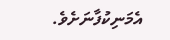އެމަނިކުފާނަށެވެ.